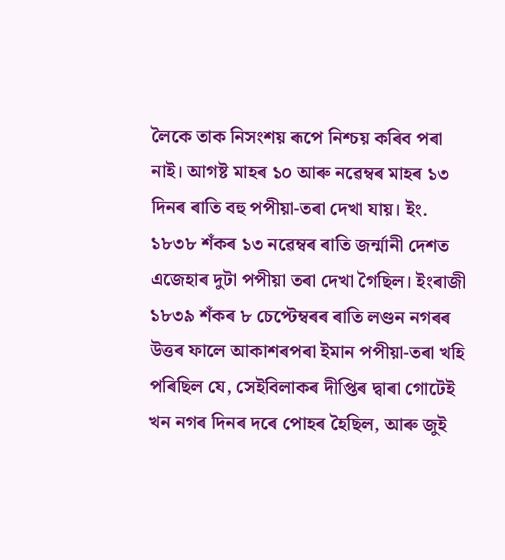লৈকে তাক নিসংশয় ৰূপে নিশ্চয় কৰিব পৰা নাই। আগষ্ট মাহৰ ১০ আৰু নৱেম্বৰ মাহৰ ১৩ দিনৰ ৰাতি বহু পপীয়া-তৰা দেখা যায়। ইং. ১৮৩৮ শঁকৰ ১৩ নৱেম্বৰ ৰাতি জৰ্ন্মানী দেশত এজেহাৰ দুটা পপীয়া তৰা দেখা গৈছিল। ইংৰাজী ১৮৩৯ শঁকৰ ৮ চেপ্টেম্বৰৰ ৰাতি লণ্ডন নগৰৰ উত্তৰ ফালে আকাশৰপৰা ইমান পপীয়া-তৰা খহি পৰিছিল যে, সেইবিলাকৰ দীপ্তিৰ দ্বাৰা গোটেই খন নগৰ দিনৰ দৰে পোহৰ হৈছিল, আৰু জুই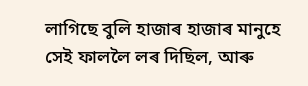লাগিছে বুলি হাজাৰ হাজাৰ মানুহে সেই ফাললৈ লৰ দিছিল, আৰু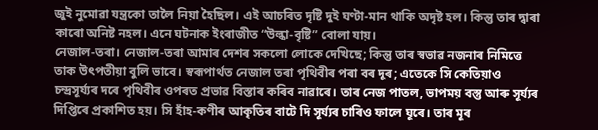জুই নুমোৱা যন্ত্ৰকো তালৈ নিয়া হৈছিল। এই আচৰিত দৃষ্টি দুই ঘণ্টা-মান থাকি অদৃষ্ট হল। কিন্তু তাৰ দ্বাৰা কাৰো অনিষ্ট নহল। এনে ঘটনাক ইংৰাজীত “উল্কা-বৃষ্টি” বোলা যায়।
নেজাল-তৰা। নেজাল-তৰা আমাৰ দেশৰ সকলো লোকে দেখিছে; কিন্তু তাৰ স্বভাৱ নজনাৰ নিমিত্তে তাক উৎপতীয়া বুলি ভাবে। স্বৰূপাৰ্থত নেজাল তৰা পৃথিবীৰ পৰা বৰ দূৰ; এতেকে সি কেতিয়াও চন্দ্ৰসূৰ্য্যৰ দৰে পৃথিবীৰ ওপৰত প্ৰভাৱ বিস্তাৰ কৰিব নাৱাৰে। তাৰ নেজ পাতল, ভাপময় বস্তু আৰু সূৰ্য্যৰ দিপ্তিৰে প্ৰকাশিত হয়। সি হাঁহ-কণীৰ আকৃতিৰ বাটে দি সূৰ্য্যৰ চাৰিও ফালে ঘূৰে। তাৰ মূৰ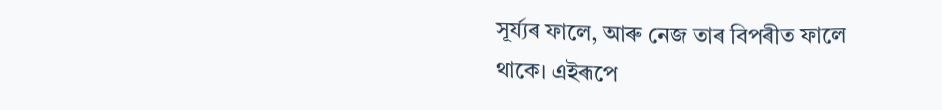সূৰ্য্যৰ ফালে, আৰু নেজ তাৰ বিপৰীত ফালে থাকে। এইৰূপে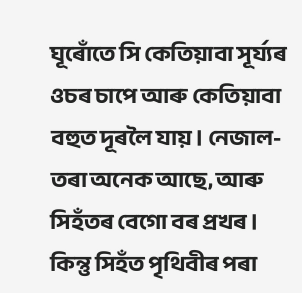ঘূৰোঁতে সি কেতিয়াবা সূৰ্য্যৰ ওচৰ চাপে আৰু কেতিয়াবা বহুত দূৰলৈ যায়। নেজাল-তৰা অনেক আছে, আৰু সিহঁতৰ বেগো বৰ প্ৰখৰ। কিন্তু সিহঁত পৃথিবীৰ পৰা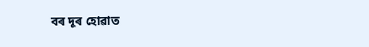বৰ দূৰ হোৱাত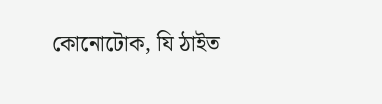কোনোটোক, যি ঠাইত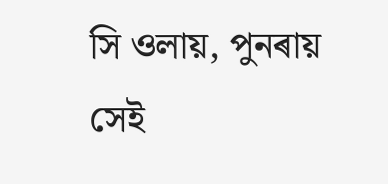সি ওলায়, পুনৰায় সেই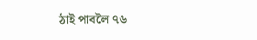ঠাই পাবলৈ ৭৬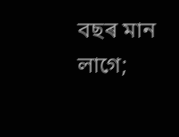বছৰ মান লাগে;